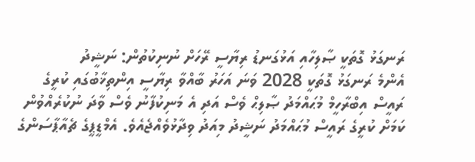ރަނގަޅު ގޮތަކީ ޞާލިހާއި އަޅުގަނޑު ރިޔާސީ ރޭހަށް ނުނިކުތުން: ނަޝީދު
އެންމެ ރަނގަޅު ގޮތަކީ 2028 ވަނަ އަހަރު ބާއްވާ ރިޔާސީ އިންތިޚާބުގައި ކުރީގެ ރައީސް އިބްރާހީމް މުޙައްމަދު ޞާލިޙް ވެސް އަދި އެ މަނިކުފާނު ވެސް ވާދަ ނުކުރެއްވުން ކަމަށް ކުރީގެ ރައީސް މުޙައްމަދު ނަޝީދު މިއަދު ވިދާޅުވެއްޖެއެވެ. އެމްޑީޕީގެ ޗެއާޕާސަންގެ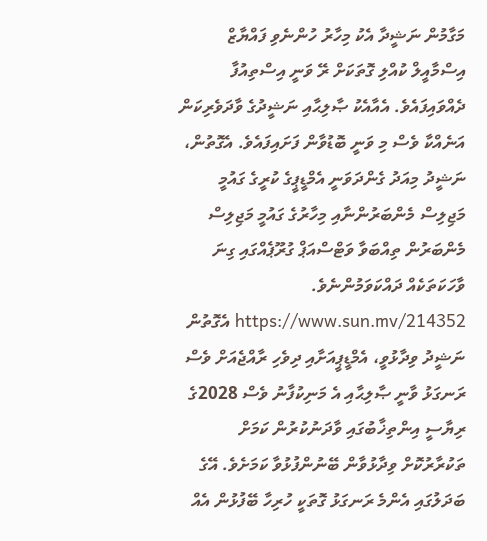މަގާމުން ނަޝީދާ އެކު މިހާރު ހުންނެވި ފައްޔާޒް އިސްމާއީލް ކުއްލި ގޮތަކަށް ރޭ ވަނީ އިސްތިއުފާ ދެއްވައިފައެވެ. އެއާއެކު ޞާލިޙާއި ނަޝީދުގެ ވާދަވެރިކަން އަނެއްކާ ވެސް މި ވަނީ ބޮޑުވާން ފަށައިފައެވެ. އެގޮތުން، ނަޝީދު މިއަދު ގެންދަވަނީ އެމްޑީޕީގެ ކުރީގެ ގައުމީ މަޖިލިސް މެންބަރުންނާއި މިހާރުގެ ގައުމީ މަޖިލިސް މެންބަރުން ތިއްބަވާ ވަޓްސްއަޕް ގުރޫޕެއްގައި ގިނަ ވާހަކަތަކެއް ދައްކަވަމުންނެވެ. https://www.sun.mv/214352 އެގޮތުން ނަޝީދު ވިދާޅުވީ، އެމްޑީޕީއަށާއި ދިވެހި ރާއްޖެއަށް ވެސް ރަނގަޅު ވާނީ ޞާލިޙާއި އެ މަނިކުފާނު ވެސް 2028ގެ ރިޔާސީ އިންތިޚާބުގައި ވާދަނުކުރުން ކަމަށް ތަކުރާރުކޮށް ވިދާޅުވާން ބޭނުންފުޅުވާ ކަމަށެވެ. އޭގެ ބަދަލުގައި އެންމެ ރަނގަޅު ގޮތަކީ ހުރިހާ ބޭފުޅުން އެއް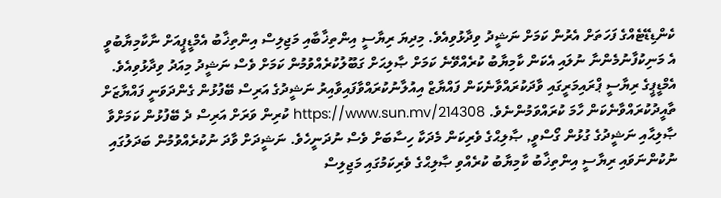ކެންޑިޑޭޓެއްގެ ފަހަތަށް އެރުން ކަމަށް ނަޝީދު ވިދާޅުވިއެވެ. މިދިޔަ ރިޔާސީ އިންތިޚާބާއި މަޖިލިސް އިންތިޚާބު އެމްޑީޕީއަށް ނާކާމިޔާބުވީ އެ މަނިކުފާނުމެންނާ ނުލައި އެކަން ކާމިޔާބު ކުރެއްވޭނެ ކަމަށް ޞާލިޙަށް ގަބޫލުކުރެއްވުމުން ކަމަށް ވެސް ނަޝީދު މިއަދު ވިދާޅުވިއެވެ. އެމްޑީޕީގެ ރިޔާސީ ޕްރައިމަރީގައި ވާދަކުރައްވާނެކަން ފައްޔާޒް އިއުލާނުކުރައްވާފައިވާއިރު ނަޝީދުގެ އަރިސް ބޭފުޅުން ގެންދަވަނީ ފައްޔާޒަށް ތާއީދުކުރައްވާނެކަން ހާމަ ކުރައްވަމުންނެވެ. https://www.sun.mv/214308 ކުރިން ވަރަށް އަރިސް ދެ ބޭފުޅުން ކަމަށްވާ ޞާލިޙާއި ނަޝީދުގެ ގުޅުން ގޯސްވީ, ޞާލިޙްގެ ވެރިކަން މެދަކާ ހިސާބަށް ވެސް ނުދަނީހެވެ. ނަޝީދަށް ވާދަ ނުކުރެއްވުމުން ބަދަލުގައި ނުކުންނަވައި ރިޔާސީ އިންތިޚާބު ކާމިޔާބު ކުރެއްވި ޞާލިޙްގެ ވެރިކަމުގައި މަޖިލިސް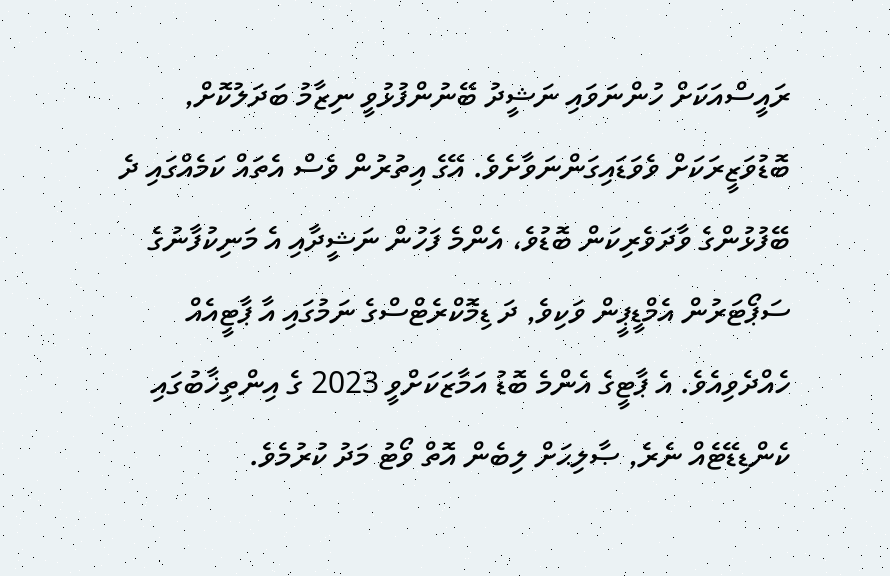ރައީސްއަކަށް ހުންނަވައި ނަޝީދު ބޭނުންފުޅުވީ ނިޒާމު ބަދަލުކޮށް, ބޮޑުވަޒީރަކަށް ވެވަޑައިގަންނަވާށެވެ. އޭގެ އިތުރުން ވެސް އެތައް ކަމެއްގައި ދެ ބޭފުޅުންގެ ވާދަވެރިކަން ބޮޑުވެ، އެންމެ ފަހުން ނަޝީދާއި އެ މަނިކުފާނުގެ ސަޕޯޓަރުން އެމްޑީޕީން ވަކިވެ, ދަ ޑިމޮކްރެޓްސްގެ ނަމުގައި އާ ޕާޓީއެއް ހެއްދެވިއެވެ. އެ ޕާޓީގެ އެންމެ ބޮޑު އަމާޒަކަށްވީ 2023 ގެ އިންތިޚާބުގައި ކެންޑިޑޭޓެއް ނެރެ, ޞާލިޙަށް ލިބެން އޮތް ވޯޓު މަދު ކުރުމެވެ.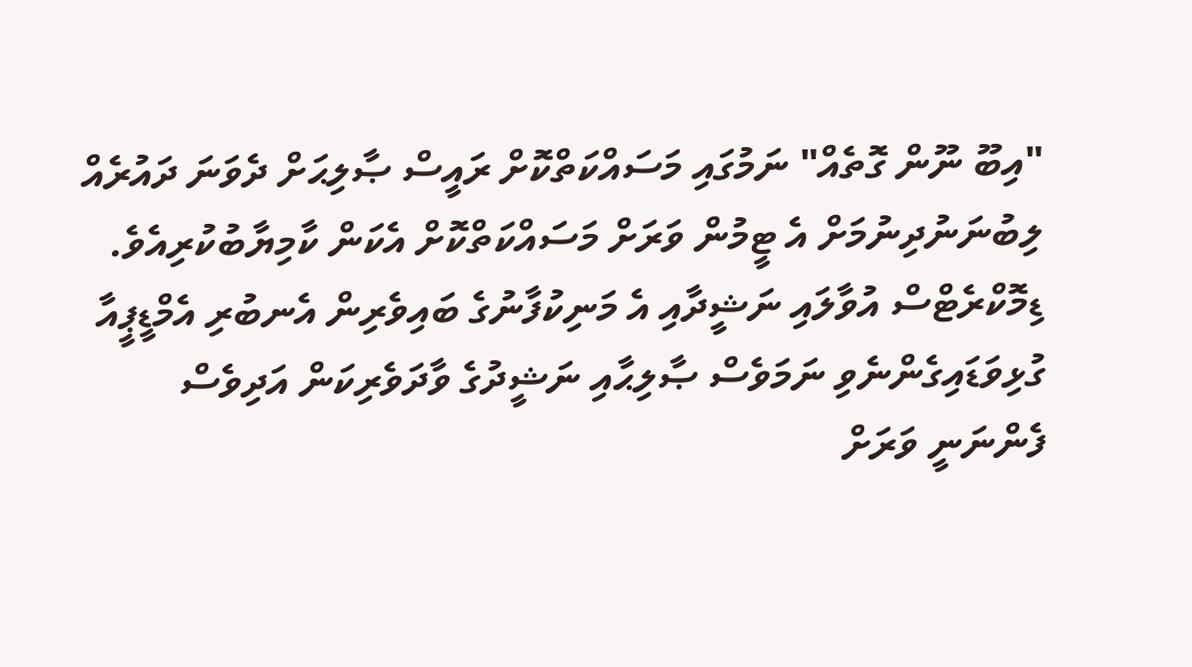"އިބޫ ނޫން ގޮތެއް" ނަމުގައި މަސައްކަތްކޮށް ރައީސް ޞާލިޙަށް ދެވަނަ ދައުރެއް ލިބުނަނުދިނުމަށް އެ ޓީމުން ވަރަށް މަސައްކަތްކޮށް އެކަން ކާމިޔާބުކުރިއެވެ. ޑިމޮކްރެޓްސް އުވާލައި ނަޝީދާއި އެ މަނިކުފާނުގެ ބައިވެރިން އެނބުރި އެމްޑީޕީއާ ގުޅިވަޑައިގެންނެވި ނަމަވެސް ޞާލިޙާއި ނަޝީދުގެ ވާދަވެރިކަން އަދިވެސް ފެންނަނީ ވަރަށް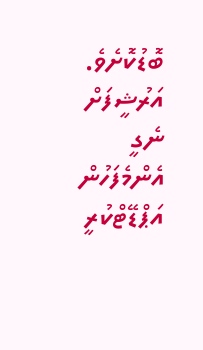ބޮޑުކޮށެވެ.
އަރުޝީފަށް ނެގީ
އެންމެފަހުން އަޕްޑޭޓްކުރީ